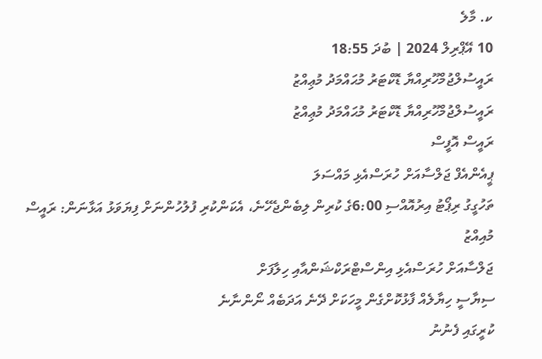ކ. މާލެ
10 އޭޕްރިލް 2024 | ބުދަ 18:55
ރައީސުލްޖުމްހޫރިއްޔާ ޑޮކްޓަރު މުޙައްމަދު މުޢިއްޒު
ރައީސުލްޖުމްހޫރިއްޔާ ޑޮކްޓަރު މުޙައްމަދު މުޢިއްޒު
ރައީސް އޮފީސް
ޕީއެންއެފް ޖަލްސާއަށް ހުރަސްއެޅި މައްސަލަ
ތަހުގީގު ރިޕޯޓު އިރުއޮއްސި 6:00ގެ ކުރިން ލިބެންޖެހޭނެ، އެކަންކުރި ފުލުހުންނަށް ފިޔަވަޅު އަޅާނަން: ރައީސް މުއިއްޒު
ޖަލްސާއަށް ހުރަސްއެޅި އިންސްޓްރަކްޝަންއާއި ހިލާފަށް
ސިޔާސީ ހިޔާލެއް ފާޅުކޮށްގެން މީހަކަށް ދޭނެ އަދަބެއް ނޯންނާނެ
ކުރީގައި ފެނުނު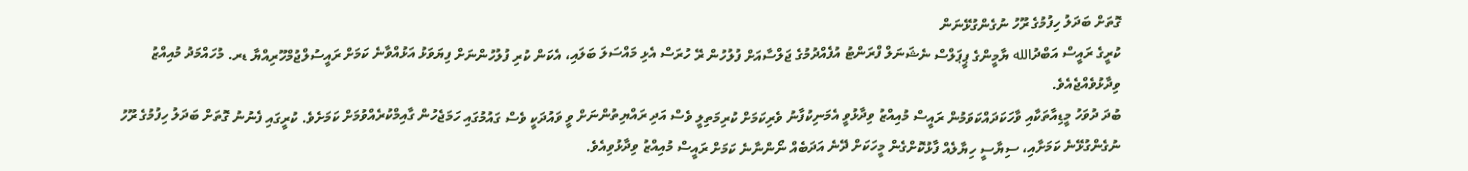ގޮތަށް ބަދަލު ހިފުމުގެ ރޫހު ނުގެންގުޅޭނަން
ކުރީގެ ރައީސް އަބްދުالله ޔާމީންގެ ޕީޕަލްސް ނެޝަނަލް ފްރަންޓު އުފެއްދުމުގެ ޖަލްސާއަށް ފުލުހުން ރޭ ހުރަސް އެޅި މައްސަލަ ބަލައި، އެކަން ކުރި ފުލުހުންނަށް ފިޔަވަޅު އަޅުއްވާނެ ކަމަށް ރައީސުލްޖުމްހޫރިއްޔާ ޑރ. މުހައްމަދު މުއިއްޒު ވިދާޅުވެއްޖެއެވެ.
ބުދަ ދުވަހު މީޑިއާތަކާއި ވާހަކަދައްކަވަމުން ރައީސް މުއިއްޒު ވިދާޅުވީ އެމަނިކުފާނު ވެރިކަމަށް ކުރިމަތިލީ ވެސް އަދި ރައްޔިތުންނަށް ވީ ވައުދަކީ ވެސް ގައުމުގައި ހަމަޖެހުން ގާއިމްކުރެއްވުމަށް ކަމަށެވެ. ކުރީގައި ފެނުނު ގޮތަށް ބަދަލު ހިފުމުގެ ރޫހު ނުގެންގުޅޭނެ ކަމަށާއި، ސިޔާސީ ހިޔާލެއް ފާޅުކޮށްގެން މީހަކަށް ދޭނެ އަދަބެއް ނޯންނާނެ ކަމަށް ރައީސް މުއިއްޒު ވިދާޅުވިއެވެ.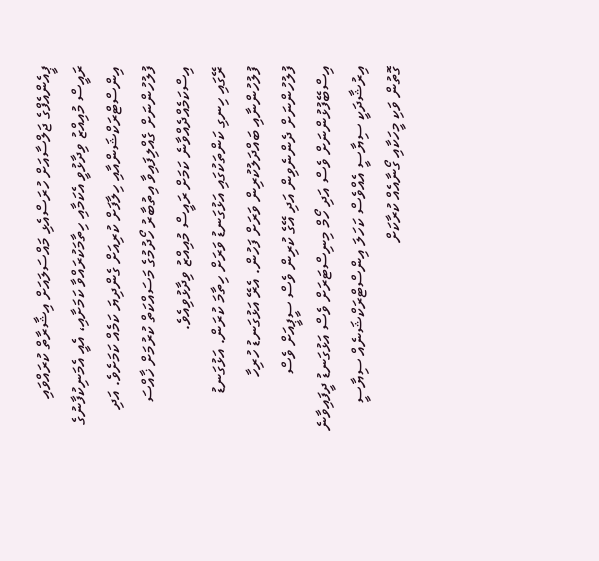ޕީއެންއެފްގެ ޖަލްސާއަށް ހުރަސްއެޅި މައްސަލައަށް އިޝާރާތް ކުރައްވައި ރައީސް މުއިއްޒު ވިދާޅުވީ އެކަމާއި ހިތާމަކުރައްވާ ކަމަށާއި، އެއީ އެމަނިކުފާނުގެ އިންސްޓްރަކްޝަންއާއި ހިލާފަށް ކުރިއަށް ގެންދިޔަ ކަމެއް ކަމަށެވެ. އަދި ފުލުހުންނަށް ގެއްލިފައިވާ އިތުބާރު ހޯދުމުގެ މަސައްކަތް ކުރުމަށް ޚާއްސަ އިސްކަމެއްދެއްވާނެ ކަމަށް ރައީސް މުއިއްޒު ވިދާޅުވިއެވެ.
ރޭގައި ހިނގި ކަންތަކުގައި އަޅުގަނޑު ވަރަށް ހިތާމަ ކުރަން. އަޅުގަނޑު ފުލުހުންނާއި ބައްދަލުކުރިން ވަރަށް ފަހުން. އެރޭ އަޅުގަނޑު ހުރިހާ ފުލުހުންނަށް ދެންނެވިން އަދި އޭގެ ކުރިން ވެސް ސީޕީއަށް ވެސް އިސްބޭފުޅުންނަށް ވެސް އަދި ހޯމް މިނިސްޓަރަށް ވެސް އަޅުގަނޑު ދީފައިވާނެ އިރުޝާދަކީ ސިޔާސީ އެއްވެސް ކަހަލަ އިންސްޓްރަކްޝަނެއް ސިޔާސީ ގޮތުން ވަކި މީހަކާއި ގޯނާއެއް ކުރާކަށް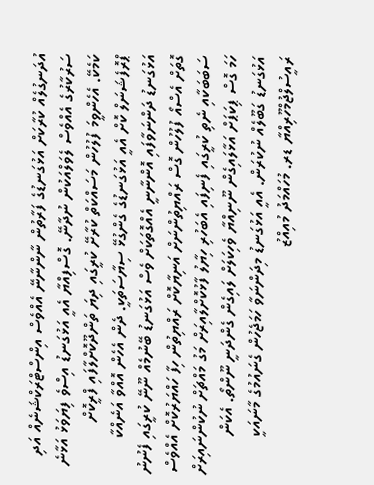އުދަނގުލެއް ކުރާކަށް އަޅުގަނޑުގެ ފަރާތުން ނާންނާނޭ އެއްވެސް އިންސްޓްރަކްޝަނެއް އަދި ސަރުކާރުގެ އެއްވެސް ލެވަލްއަކުން ނުދާނޭ. ގޮސްފިއްޔާ އެއީ އަޅުގަނޑު އިސްވެ ފިޔަވަޅު އަޅާނެ ކަމެކޭ. އެހެންވީމަ ފުލުހުން މަސައްކަތް ކުރާށޭ ކުރީގައި ދިޔަ ތަންދޫކޮށްލާފައި ފްރީކޮށް ޕްރޮފެޝަނަލް ކޮށް އެއީ އަޅުގަނޑުގެ ގެންގުޅޭ ސިޔާސަތަކީ. ދެން އެހެން އޮއްވާ އަނެއްކާ އަޅުގަނޑު ދަންނަވާފައި އޮންނާނީ އެއްގޮތަކަށް ވެސް އަޅުގަނޑު ބޭނުމެއް ނޫނޭ ކުރީގައި ފެނުނު ގޮތަށް އެސްއޯ ފުލުހުން ގޮސް ރައްޔިތުންނަށް އަނިޔާކޮށް ރައްޔިތުން ހިފާ ހައްޔަރުކޮށް އެއްވެސް ސަބަބަކާއި ނެތި ކުރީގައި ފެނިފައި އެބަހުރި ހިޔާލު ފާޅުކޮށްލާއިރަށް މަގު މައްޗަށް ނުކުންނައިރަށް ހަމަ ގޮސް ޕިކަޕަށް އަޅާލައިގެން ނޫނިއްޔާ ވެހިކަލަށް ލައިގެން ގެންދަނީ ނޫންތޯ. އެކަން އަޅުގަނޑު ގަބޫލެއް ނުކުރަން. އެއީ އަޅުގަނޑު މިދަންނަވާ ހަމަޖެހުން ގެނައުމުގެ މާނައަކީ
ރައީސުލްޖުމްހޫރިއްޔާ ޑރ. މުހައްމަދު މުއިއްޒު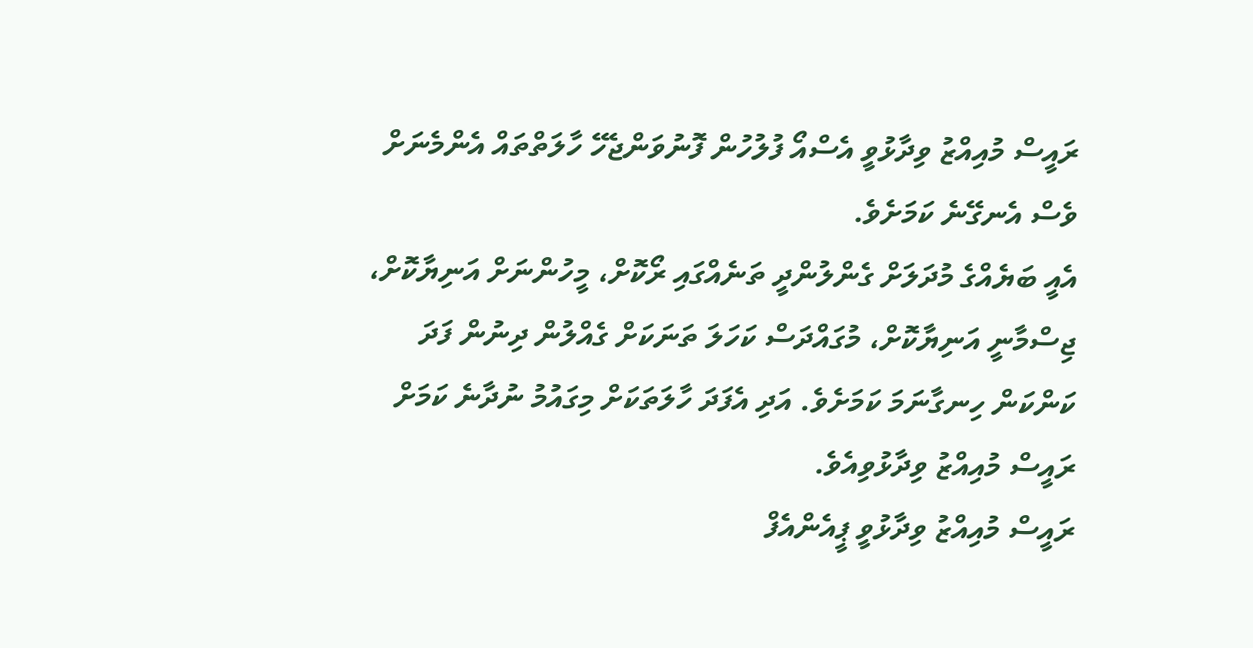ރައީސް މުއިއްޒު ވިދާޅުވީ އެސްއޯ ފުލުހުން ފޮނުވަންޖެހޭ ހާލަތްތައް އެންމެނަށް ވެސް އެނގޭނެ ކަމަށެވެ.
އެއީ ބަޔެއްގެ މުދަލަށް ގެންލުންދީ ތަނެއްގައި ރޯކޮށް، މީހުންނަށް އަނިޔާކޮށް، ޖިސްމާނީ އަނިޔާކޮށް، މުގައްދަސް ކަހަލަ ތަނަކަށް ގެއްލުން ދިނުން ފަދަ ކަންކަން ހިނގާނަމަ ކަމަށެވެ. އަދި އެފަދަ ހާލަތަކަށް މިގައުމު ނުދާނެ ކަމަށް ރައީސް މުއިއްޒު ވިދާޅުވިއެވެ.
ރައީސް މުއިއްޒު ވިދާޅުވީ ޕީއެންއެފް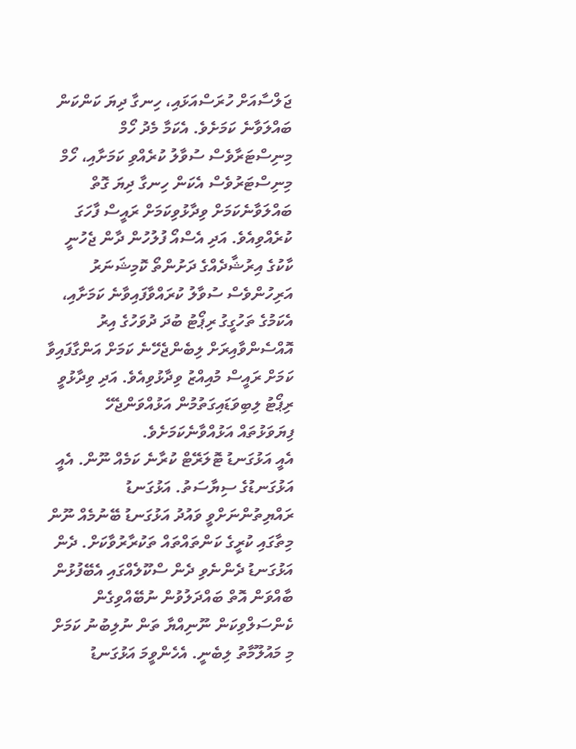ޖަލްސާއަށް ހުރަސްއަޅައި، ހިނގާ ދިޔަ ކަންކަން ބައްލަވާނެ ކަމަށެވެ. އެކަމާ މެދު ހޯމް މިނިސްޓަރާވެސް ސުވާލު ކުރެއްވި ކަމަށާއި، ހޯމް މިނިސްޓަރުވެސް އެކަން ހިނގާ ދިޔަ ގޮތް ބައްލަވާނެކަމަށް ވިދާޅުވިކަމަށް ރައީސް ފާހަގަ ކުރެއްވިއެވެ. އަދި އެސްއޯ ފުލުހުން ދާން ޖެހުނީ ކާކުގެ އިރުޝާދެއްގެ ދަށުންތޯ ކޮމިޝަނަރު އަރިހުންވެސް ސުވާލު ކުރައްވާފައިވާނެ ކަމަށާއި، އެކަމުގެ ތަހުގީގު ރިޕޯޓު ބުދަ ދުވަހުގެ އިރު އޮއްސެންވާއިރަށް ލިބެންޖެހޭނެ ކަމަށް އަންގާފައިވާ ކަމަށް ރައީސް މުއިއްޒު ވިދާޅުވިއެވެ. އަދި ވިދާޅުވީ ރިޕޯޓު ލިބިވަޑައިގަތުމުން އަޅުއްވަންޖެހޭ ފިޔަވަޅުތައް އަޅުއްވާނެކަމަށެވެ.
އެއީ އަޅުގަނޑު ޓޮލަރޭޓް ކުރާނެ ކަމެއް ނޫން. އެއީ އަޅުގަނޑުގެ ސިޔާސަތު. އަޅުގަނޑު ރައްޔިތުންނަށްވީ ވައުދު އަޅުގަނޑު ބޭނުމެއް ނޫން މިތާގައި ކުރީގެ ކަންތައްތައް ތަކުރާރުވާކަށް. ދެން އަޅުގަނޑު ދެންނެވި ދެން ސްކޫލެއްގައި އެބޭފުޅުން ބާއްވަން އޮތް ބައްދަލުވުން ނުބޭއްވިގެން ކެންސަލްވިކަން ނޫނިއްޔާ ތަން ނުލިބުނު ކަމަށް މި މައުލޫމާތު ލިބެނީ. އެހެންވީމަ އަޅުގަނޑު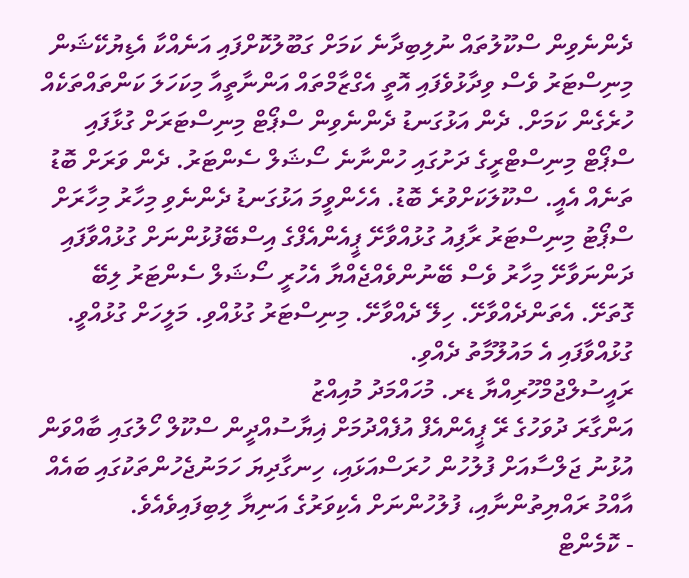ދެންނެވިން ސްކޫލުތައް ނުލިބިދާނެ ކަމަށް ގަބޫލުކޮށްފައި އަނެއްކާ އެޑިޔުކޭޝަން މިނިސްޓަރު ވެސް ވިދާޅުވެފައި އޮތީ އެގްޒާމްތައް އަންނާތީއާ މިކަހަލަ ކަންތައްތަކެއް ހުރެގެން ކަމަށް. ދެން އަޅުގަނޑު ދެންނެވިން ސްޕޯޓް މިނިސްޓަރަށް ގުޅާފައި ސްޕޯޓް މިނިސްޓްރީގެ ދަށުގައި ހުންނާނެ ސޯޝަލް ސެންޓަރު. ދެން ވަރަށް ބޮޑު ތަނެއް އެއީ. ސްކޫލަކަށްވުރެ ބޮޑު. އެހެންވީމަ އަޅުގަނޑު ދެންނެވި މިހާރު މިހާރަށް ސްޕޯޓު މިނިސްޓަރު ރާފިއު ގުޅުއްވާށޭ ޕީއެންއެފްގެ އިސްބޭފުޅުންނަށް ގުޅުއްވާފައި ދަންނަވާށޭ މިހާރު ވެސް ބޭނުންވެއްޖެއްޔާ އެހުރީ ސޯޝަލް ސެންޓަރު ލިބޭ ގޮތަށޭ. އެތަންދެއްވާށޭ. ހިލޭ ދެއްވާށޭ. މިނިސްޓަރު ގުޅުއްވި. މަލީހަށް ގުޅުއްވީ. ގުޅުއްވާފައި އެ މައުލޫމާތު ދެއްވި.
ރައީސުލްޖުމްހޫރިއްޔާ ޑރ. މުހައްމަދު މުއިއްޒު
އަންގާރަ ދުވަހުގެ ރޭ ޕީއެންއެފް އުފެއްދުމަށް ޣިޔާސުއްދީން ސްކޫލް ހޯލުގައި ބާއްވަން އުޅުނު ޖަލްސާއަށް ފުލުހުން ހުރަސްއަޅައި، ހިނގާދިޔަ ހަމަނުޖެހުންތަކުގައި ބައެއް އާއްމު ރައްޔިތުންނާއި، ފުލުހުންނަށް އެކިވަރުގެ އަނިޔާ ލިބިފައިވެއެވެ.
- ކޮމެންޓް